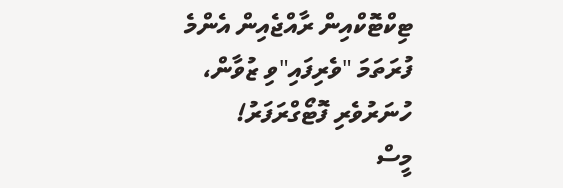ޓިކްޓޮކްއިން ރާއްޖެއިން އެންމެ ފުރަތަމަ "ވެރިފައި"ވި ޒުވާން، ހުނަރުވެރި ފޮޓޯގްރަފަރު!
މީސް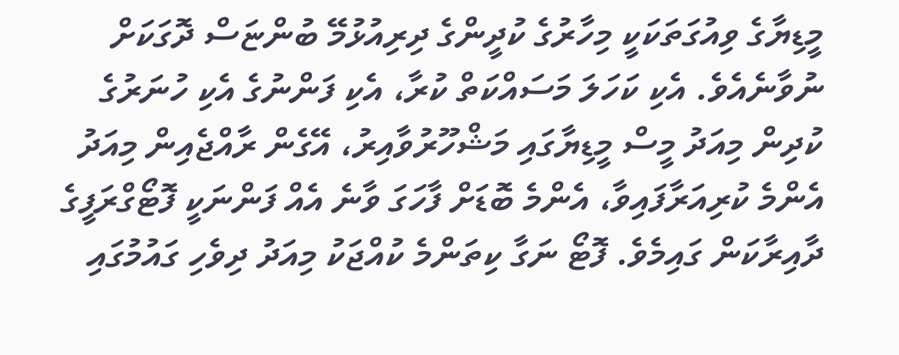މީޑިޔާގެ ވިއުގަތަކަކީ މިހާރުގެ ކުދީންގެ ދިރިއުޅުމޭ ބުންޏަސް ދޮގަކަށް ނުވާނެއެވެ. އެކި ކަހަލަ މަސައްކަތް ކުރާ، އެކި ފަންނުގެ އެކި ހުނަރުގެ ކުދިން މިއަދު މީސް މީޑިޔާގައި މަޝްހޫރުވާއިރު، އޭގެން ރާއްޖެއިން މިއަދު އެންމެ ކުރިއަރާފައިވާ، އެންމެ ބޮޑަށް ފާހަގަ ވާނެ އެއް ފަންނަކީ ފޮޓޯގްރަފީގެ ދާއިރާކަން ގައިމެވެ. ފޮޓޯ ނަގާ ކިތަންމެ ކުއްޖަކު މިއަދު ދިވެހި ގައުމުގައި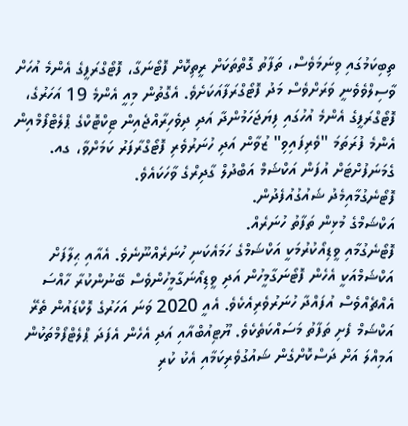ތިބިކަމުގައި ވިނަމަވެސް، ތަފާތު ގޮތްތަކަށް ރީތިކޮށް ފޮޓޯނަގާ، ފޮޓޯގްރަފީގެ އެންމެ އުހަށް ވާސިލްވެވެނީ ވަރަށްވެސް މަދު ފޮޓޯގްރަފާއަކަށެވެ. އެގޮތުން މިއީ އެންމެ 19 އަހަރުގެ، ފޮޓޯގްރަފީގެ އެންމެ އުހުގައި ފިޔަޖަހަމުންދާ އަދި ދިވެހިރާއްޖެއިން ޓިކްޓޮކްގެ ޕްލެޓްފޯމްއިން އެންމެ ފުރަތަމަ "ވެރިފައިވި" ޒުވާން އަދި ހުނަރުވެރި ފޮޓޯގްރާފަރު ކަމަށްވާ، ގއ. ގެމަނަފުށްޓަށް އުފަން އަކްޝަމް އަބްދުލް ގާދިރްގެ ވާހަކައެވެ.
ފޮޓޯނެގުމާއިމެދު ޝައުގުއުފެދުން.
އަކްޝަމްގެ މުޅިން ތަފާތު ހުނަރެއް.
ފޮޓޯނެގުމާއި ވީޑިއޯކުރުމަކީ އަކްޝަމްގެ ހަމައެކަނި ހުނަރެއްނޫނެވެ. އެއާއި ޙިލާފަށް އަކްޝަމްއަކީ އެހެން ފޮޓޯނަގާމީހުން އަދި ވީޑިއޯނަގާމީހުންވެސް ބޭނުންކުރާ ހާއްސަ އެއްޗެއްވެސް އުފައްދާ ހުނަރުވެރިއެކެވެ. އެއީ 2020 ވަނަ އަހަރުގެ ލޮކްޑައުން ތެރޭ އަކްޝަމް ފެށި ތަފާތު މަސައްކަތެކެވެ. ޔޫޓިއުބްއާއި އަދި އެހެން އެފަދަ ޕްލެޓްފޯމްތަކުން އަމިއްލަ އަށް ދަސްކޮށްގެން ޝައުގުވެރިކަމާއި އެކު ކުރި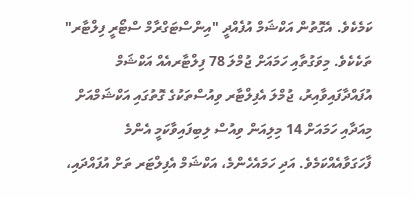ކަމެކެވެ. އެގޮތުން އަކްޝަމް އުފެއްދީ "އިންސްޓަގްރާމް ސްޓޯރީ ފިލްޓާރ" ތަކެކެވެ. މިވަގުތާއި ހަމައަށް ޖުމްލަ 78 ފިލްޓާރއެއް އަކްޝަމް އުފައްދާފައިވާއިރު، ޖުމްލަ އެފިލްޓާރ ވިއުސްތަކުގެ ގޮތުގައި އަކްޝަމްއަށް މިއަދާއި ހަމައަށް 14 މިލިއަން ވިއުސް ލިބިފައިވާކަމީ އެންމެ ފާހަގަވާއެއްކަމެވެ. އަދި ހަމައެހެންމެ، އަކްޝަމް އެފިލްޓަރ ތަށް އުފައްދައި،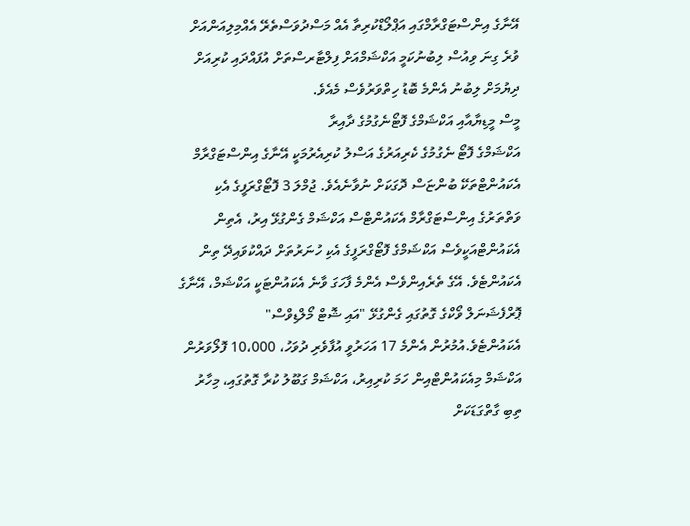އޭނާގެ އިންސްޓަގްރާމްގައި އަޕްލޯޑްކުރިތާ އެއް މަސްދުވަސްތެރޭ އެއްމިލިއަންއަށް ވުރެ ގިނަ ވިއުސް ލިބުނުކަމީ އަކްޝަމްއަށް ފިލްޓާރސްތަށް އުފައްދައި ކުރިއަށް ދިޔުމަށް ލިބުނު އެންމެ ބޮޑު ހިތްވަރުވެސް މެއެވެ.
މީސް މީޑިޔާއާއި އަކްޝަމްގެ ފޮޓޯނެގުމުގެ ދާއިރާ
އަކްޝަމްގެ ފޮޓޯ ނެގުމުގެ ކެރިއަރުގެ އަސްލު ކުރިއެރުމަކީ އޭނާގެ އިންސްޓަގްރާމް އެކައުންޓްތަކޭ ބުންޏަސް ދޮގަކަށް ނުވާނެއެވެ. ޖުމްލަ 3 ފޮޓޯގްރަފީގެ އެކި ވަތްތަރުގެ އިންސްޓަގްރާމް އެކައުންޓްސް އަކްޝަމް ގެންގުޅޭ އިރު، އެތިން އެކައުންޓްއަކީވެސް އަކްޝަމްގެ ފޮޓޯގްރަފީގެ އެކި ހުނަރުތަށް ދައްކުވައިދޭ ތިން އެކައުންޓެވެ. އޭގެ ތެރެއިންވެސް އެންމެ ފާހަގަ ވާނެ އެކައުންޓަކީ އަކްޝަމް، އޭނާގެ ޕޮރްފެޝަނަލް ވޯކްގެ ގޮތުގައި ގެންގުޅޭ "އައި ޝޮޓް މޯލްޑިވްސް" އެކައުންޓެވެ.އުމުރުން އެންމެ 17 އަހަރުވީ އުފާވެރި ދުވަހު، 10،000 ފޮލޯވަރުން އަކްޝަމް މިއެކައުންޓްއިން ހަމަ ކުރިއިރު، އަކްޝަމް ގަބޫލު ކުރާ ގޮތުގައި، މިހާރު ތިބި ގާތްގަޑަކަށް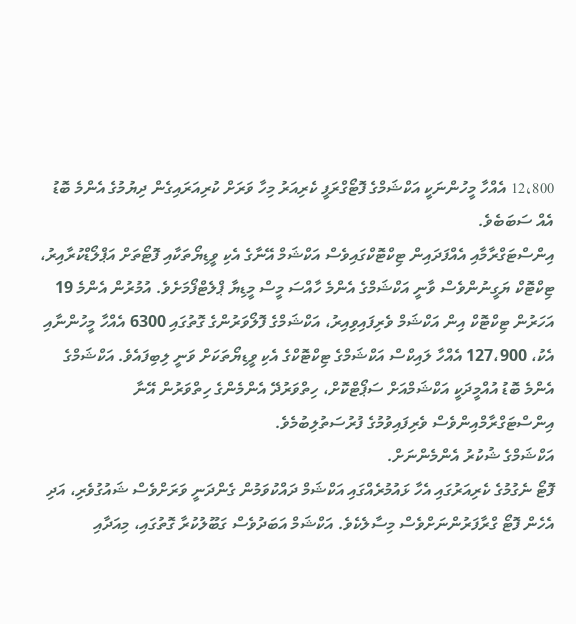12،800 އެއްހާ މީހުންނަކީ އަކްޝަމްގެ ފޮޓޯގްރަފީ ކެރިއަރު މިހާ ވަރަށް ކުރިއަރައިގެން ދިޔުމުގެ އެންމެ ބޮޑު އެއް ސަބަބެވެ.
އިންސްޓަގްރާމާއި އެއްފަދައިން ޓިކްޓޮކްގައިވެސް އަކްޝަމް އޭނާގެ އެކި ވީޑިޔޯތަކާއި ފޮޓޯތަށް އަޕްލޯޑްކުރާއިރު، ޓިކްޓޮކް ޔަގީނުންވެސް ވާނީ އަކްޝަމްގެ އެންމެ ހާއްސަ މީސް މީޑިޔާ ޕްލެޓްފޯމަށެވެ. އުމުރުން އެންމެ 19 އަހަރުން ޓިކްޓޮކް އިން އަކްޝަމް ވެރިފައިވިއިރު، އަކްޝަމްގެ ފޮލޯވަރުންގެ ގޮތުގައި 6300 އެއްހާ މީހުންނާއި އެކު، 127،900 އެއްހާ ލައިކްސް އަކްޝަމްގެ ޓިކްޓޮކްގެ އެކި ވީޑިޔޯތަކަށް ވަނީ ލިބިފައެވެ. އަކްޝަމްގެ އެންމެ ބޮޑު އުއްމީދަކީ އަކްޝަމްއަށް ސަޕޯޓްކޮށް، ހިތްވަރުދޭ އެންމެންގެ ހިތްވަރުން އޭނާ އިންސްޓަގްރާމްއިންވެސް ވެރިފައިވުމުގެ ފުރުސަތުލިބުމެވެ.
އަކްޝަމްގެ ޝުކުރު އެންމެންނަށް.
ފޮޓޯ ނެގުމުގެ ކެރިއަރުގައި އެހާ ޅައުމުރެއްގައި އަކްޝަމް ދައްކުވަމުން ގެންދަނީ ވަރަށްވެސް ޝައުގުވެރި، އަދި އެހެން ފޮޓޯ ގްރާފަރުންނަށްވެސް މިސާލެކެވެ. އަކްޝަމް އަބަދުވެސް ގަބޫލުކުރާ ގޮތުގައި، މިއަދާއި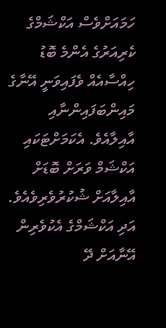ހަމައަށްވެސް އަކްޝަމްގެ ކެރިއަރުގެ އެންމެ ބޮޑު ހިއްސާއެއް ވެފައިވަނީ އޭނާގެ މައިންބަފައިންނާއި އާއިލާއެވެ. އެކަމަށްޓަކައި އަކްޝަމް ވަރަށް ބޮޑަށް އާއިލާއަށް ޝުކުރުވެރިވެއެވެ. އަދި އަކްޝަމްގެ އެކުވެރިން އޭނާއަށް ދޭ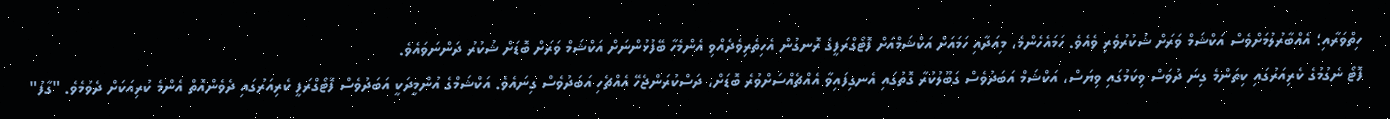ހިތްވަރާއި؛ އެއްބާރުލުމަށްވެސް އަކްޝަމް ވަރަށް ޝުކުރުވެރި ވެއެވެ. ހަމައެހެންމެ، މިއަދާއި ހަމައަށް އަކްޝަމްއަށް ފޮޓޯގްރަފީގެ ރޮނގުން އެހިތެރިވެދެއްވި އެންމެހާ ބޭފުޅުންނަށް އަކްޝަމް ވަރަށް ބޮޑަށް ޝުކުރު ދަންނަވައެވެ.
ފޮޓޯ ނެގުމުގެ ކެރިއަރުގައި ކިތަންމެ ގިނަ ދުވަސް ވިކަމުގައި ވިޔަސް، އަކްޝަމް އަބަދުވެސް ގަބޫލުކުރާ ގޮތުގައި އެނގިފައިވާ އެއްޗެއްސަށްވުރެ ބޮޑަށް، ދަސްކުރަންޖެހޭ އެއްޗެހި އަބަދުވެސް ގިނައެވެ. އަކްޝަމްގެ އުންމީދަކީ އަބަދުވެސް ފޮޓޯގްރަފީ ކެރިއަރުގައި ދެވެންއޮތް އެންމެ ކުރިއަކަށް ދެވުމެވެ. "ގާފު"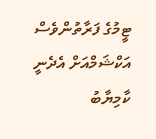ޓީމުގެ ފަރާތުންވެސް އަކްޝަމްއަށް އެދެނީ ކާމިޔާބު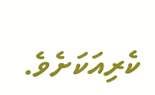ކެރިއަކަށެވެ.